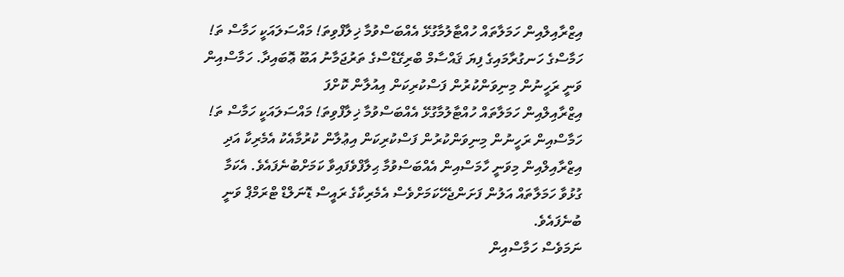އިޒްރާއިލްއިން ހަމަލާތައް ހުއްޓާލުމާގުޅޭ އެއްބަސްވުމާ ޚިލާފްވިތަ! މައްސަލައަކީ ހަމާސް ތަ!
ހަމާސްގެ ހަނގުރާމައިގެ ފިޔަ ޤައްސާމް ބްރިގޭޑްސްގެ ތަރުޖަމާނު އަބޫ ޢޮބައިދާ. ހަމާސްއިން ވަނީ ރަހީނުން މިނިވަންކުރުން ފަސްކުރިކަން އިއުލާން ކޮށްފަ
އިޒްރާއިލްއިން ހަމަލާތައް ހުއްޓާލުމާގުޅޭ އެއްބަސްވުމާ ޚިލާފްވިތަ! މައްސަލައަކީ ހަމާސް ތަ!
ހަމާސްއިން ރަހީނުން މިނިވަންކުރުން ފަސްކުރިކަން އިޢުލާން ކުރުމާއެކު އެމެރިކާ އަދި އިޒްރާއިލްއިން މިވަނީ ހާމަސްއިން އެއްބަސްވުމާ ޙިލާފްވެފައިވާ ކަމަށްބުނެފައެވެ. އެކަމާ ގުޅުވާ ހަމަލާތައް އަލުން ފަށަންޖެހޭކަމަށްވެސް އެމެރިކާގެ ރައީސް ޑޮނަލްޑް ޓްރަމްޕް ވަނީ ބުނެފައެވެ.
ނަމަވެސް ހަމާސްއިން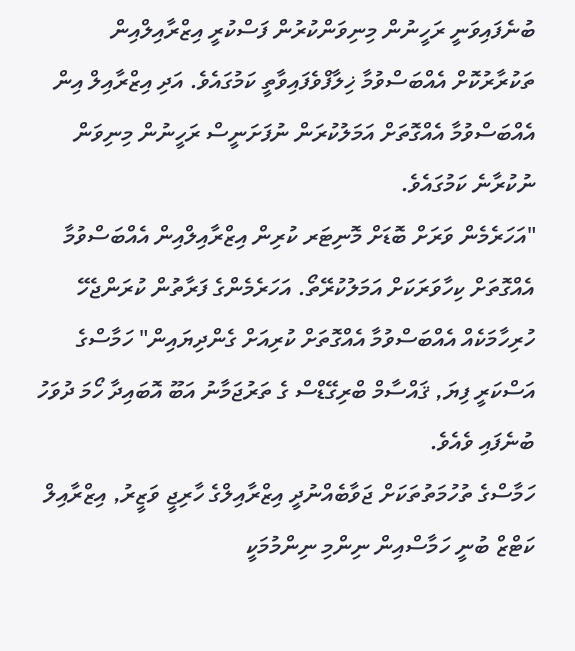ބުނެފައިވަނީ ރަހީނުން މިނިވަންކުރުން ފަސްކުރީ އިޒްރާއިލްއިން ތަކުރާރުކޮށް އެއްބަސްވުމާ ޚިލާފްވެފައިވާތީ ކަމުގައެވެ. އަދި އިޒްރާއިލް އިން އެއްބަސްވުމާ އެއްގޮތަށް އަމަލުކުރަން ނުފަށަނީސް ރަހީނުން މިނިވަން ނުކުރާނެ ކަމުގައެވެ.
"އަހަރެމެން ވަރަށް ބޮޑަށް މޮނިޓަރ ކުރިން އިޒްރާއިލްއިން އެއްބަސްވުމާ އެއްގޮތަށް ކިހާވަރަކަށް އަމަލުކުރޭތޯ. އަހަރެމެންގެ ފަރާތުން ކުރަންޖެހޭ ހުރިހާމަކެއް އެއްބަސްވުމާ އެއްގޮތަށް ކުރިއަށް ގެންދިޔައިން" ހަމާސްގެ އަސްކަރީ ފިޔަ, ޤައްސާމް ބްރިގޭޑްސް ގެ ތަރުޖަމާނު އަބޫ އޮބައިދާ ހޯމަ ދުވަހު ބުނެފައި ވެއެވެ.
ހަމާސްގެ ތުހުމަތުތަކަށް ޖަވާބެއްނުދީ އިޒްރާއިލްގެ ހާރިޖީ ވަޒީރު, އިޒްރާއިލް ކަޓްޒް ބުނީ ހަމާސްއިން ނިންމި ނިންމުމަކީ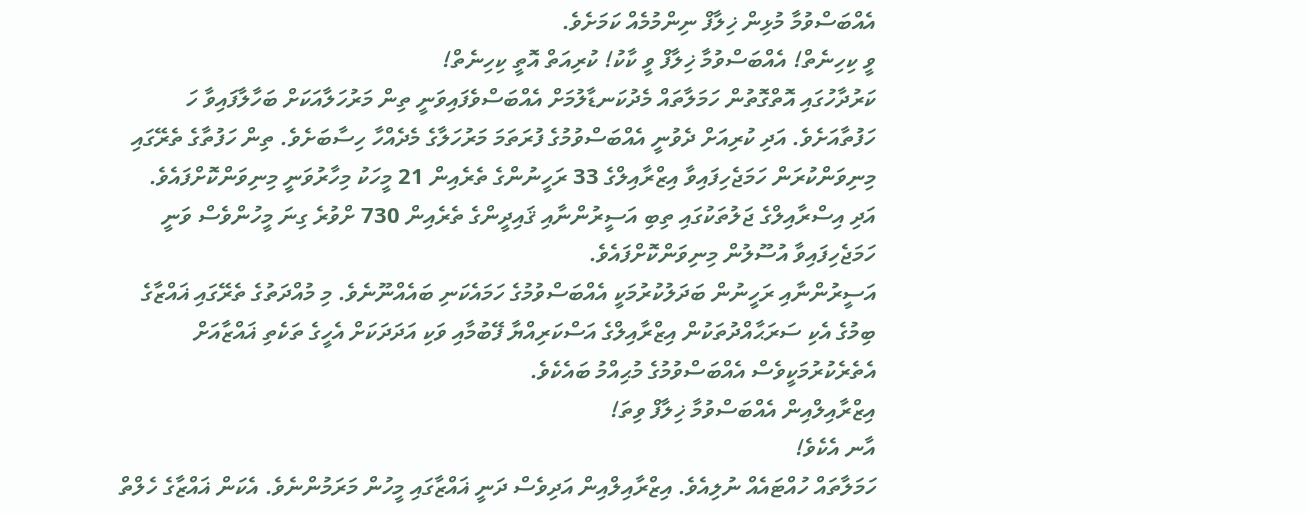އެއްބަސްވުމާ މުޅިން ޚިލާފް ނިންމުމެއް ކަމަށެވެ.
ވީ ކިހިނެތް! އެއްބަސްވުމާ ޚިލާފް ވީ ކާކު! ކުރިއަތް އޮތީ ކިހިނެތް!
ކަރުދާހުގައި އޮތްގޮތުން ހަމަލާތައް މެދުކަނޑާލުމަށް އެއްބަސްވެފައިވަނީ ތިން މަރުހަލާއަކަށް ބަހާލާފައިވާ ހަ ހަފުތާއަށެވެ. އަދި ކުރިއަށް ދެވުނީ އެއްބަސްވުމުގެ ފުރަތަމަ މަރުހަލާގެ މެދެއްހާ ހިސާބަށެވެ. ތިން ހަފުތާގެ ތެރޭގައި މިނިވަންކުރަން ހަމަޖެހިފައިވާ އިޒްރާއިލްގެ 33 ރަހީނުންގެ ތެރެއިން 21 މީހަކު މިހާރުވަނީ މިނިވަންކޮށްފައެވެ. އަދި އިސްރާއިލްގެ ޖަލުތަކުގައި ތިބި އަސީރުންނާއި ޤައިދީންގެ ތެރެއިން 730 ށްވުރެ ގިނަ މީހުންވެސް ވަނީ ހަމަޖެހިފައިވާ އުސޫލުން މިނިވަންކޮށްފައެވެ.
އަސީރުންނާއި ރަހީނުން ބަދަލުކުރުމަކީ އެއްބަސްވުމުގެ ހަމައެކަނި ބައެއްނޫނެވެ. މި މުއްދަތުގެ ތެރޭގައި ޣައްޒާގެ ބިމުގެ އެކި ސަރަޙާއްދުތަކުން އިޒްރާއިލްގެ އަސްކަރިއްޔާ ފޭބުމާއި ވަކި އަދަދަކަށް އެހީގެ ތަކެތި ޣައްޒާއަށް އެތެރެކުރުމަކީވެސް އެއްބަސްވުމުގެ މުޙިއްމު ބައެކެވެ.
އިޒްރާއިލްއިން އެއްބަސްވުމާ ޚިލާފް ވިތަ!
އާނ އެކެވެ!
ހަމަލާތައް ހުއްޓައެއް ނުލިއެވެ. އިޒްރާއިލްއިން އަދިވެސް ދަނީ ޣައްޒާގައި މީހުން މަރަމުންނެވެ. އެކަން ޣައްޒާގެ ހެލްތް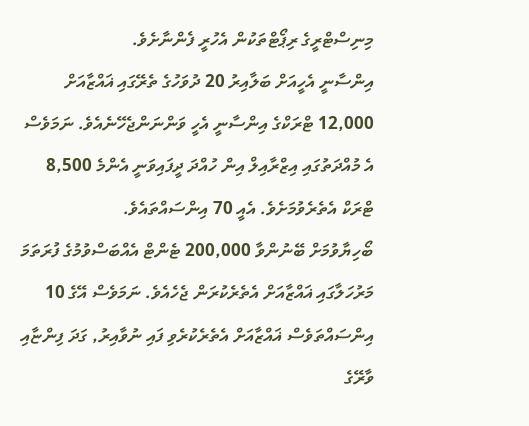މިނިސްޓްރީގެ ރިޕޯޓްތަކުން އެހުރީ ފެންނާށެވެ.
އިންސާނީ އެހީއަށް ބަލާއިރު 20 ދުވަހުގެ ތެރޭގައި ޣައްޒާއަށް 12,000 ޓްރަކްގެ އިންސާނީ އެހީ ވަންނަންޖެހޭނެއެވެ. ނަމަވެސް އެ މުއްދަތުގައި އިޒްރާއިލް އިން ހުއްދަ ދީފައިވަނީ އެންމެ 8,500 ޓްރަކް އެތެރެވުމަށެވެ. އެއީ 70 އިންސައްތައެވެ.
ބޯހިޔާވުމަށް ބޭނުންވާ 200,000 ޓެންޓް އެއްބަސްވުމުގެ ފުރަތަމަ މަރުހަލާގައި ޣައްޒާއަށް އެތެރެކުރަން ޖެހެއެވެ. ނަމަވެސް އޭގެ 10 އިންސައްތަވެސް ޣައްޒާއަށް އެތެރެކުރެވި ފައި ނުވާއިރު, ގަދަ ފިންޏާއި ވާރޭގެ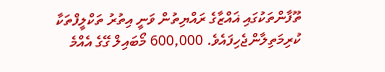ތޫފާންތަކުގައި ޣައްޒާގެ ރައްޔިތުން ވަނީ އިތުރު ތަކްލީފްތަކާ ކުރިމަތިލާންޖެހިފައެވެ. 600,000 މޯބައިލް ގޭގެ އެއްމެ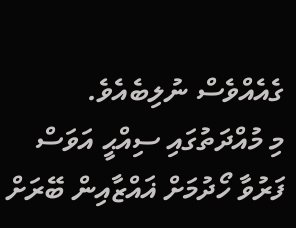ގެއެއްވެސް ނުލިބެއެވެ.
މި މުއްދަތުގައި ސިއްޙީ އަވަސް ފަރުވާ ހޯދުމަށް ޣައްޒާއިން ބޭރަށް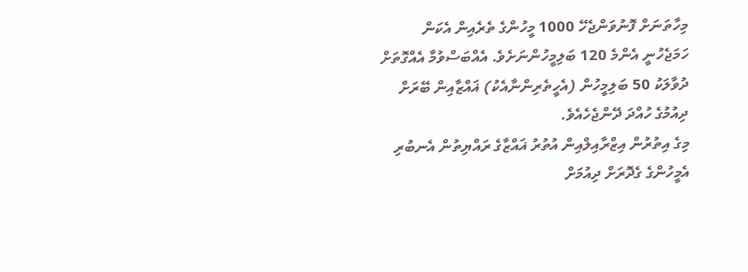މިހާތަނަށް ފޮނުވަންޖެހޭ 1000 މީހުންގެ ތެރެއިން އެކަން ހަމަޖެހުނީ އެންމެ 120 ބަލިމީހުންނަށެވެ. އެއްބަސްވުމާ އެއްގޮތަށް ދުވާލަކު 50 ބަލިމީހުން (އެހީތެރިންނާއެކު) ޣައްޒާއިން ބޭރަށް ދިއުމުގެ ހުއްދަ ދޭންޖެހެއެވެ.
މިގެ އިތުރުން އިޒްރާއިލްއިން އުތުރު ޣައްޒާގެ ރައްޔިތުން އެނބުރި އެމީހުންގެ ގެދޮރަށް ދިއުމަށް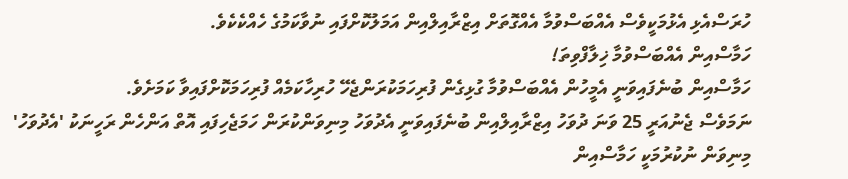ހުރަސްއެޅި އެޅުމަކީވެސް އެއްބަސްވުމާ އެއްގޮތަށް އިޒްރާއިލްއިން އަމަލުކޮށްފައި ނުވާކަމުގެ ހެއްކެކެވެ.
ހަމާސްއިން އެއްބަސްވުމާ ޚިލާފްވިތަ!
ހަމާސްއިން ބުނެފައިވަނީ އެމީހުން އެއްބަސްވުމާ ގުޅިގެން ފުރިހަމަކުރަންޖެހޭ ހުރިހާކަމެއް ފުރިހަމަކޮށްފައިވާ ކަމަށެވެ.
ނަމަވެސް ޖެނުއަރީ 25 ވަނަ ދުވަހު އިޒްރާއިލްއިން ބުނެފައިވަނީ އެދުވަހު މިނިވަންކުރަން ހަމަޖެހިފައި އޮތް އަންހެން ރަހީނަކު 'އެދުވަހު' މިނިވަން ނުކުރުމަކީ ހަމާސްއިން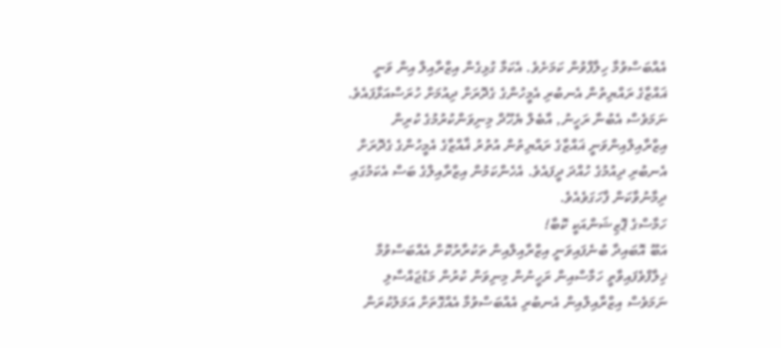އެއްބަސްވުމާ ހިލާފްވުން ކަމަށެވެ. އެކަމާ ގުޅިގެން އިޒްރާއިލް އިން ވަނީ ޣައްޒާގެ ރައްޔިތުން އެނބުރި އެމީހުންގެ ގެދޮރަށް ދިއުމަށް ހުރަސްއަޅާފައެވެ.
ނަމަވެސް އެބުނާ ރަހީނު, އާބެލް ޔެހޫދް މިނިވަންކުރުމުގެ ކުރިން އިޒްރާއިލްއިންވަނީ ޣައްޒާގެ ރައްޔިތުން އުތުރު ޣާއްޒާގެ އެމީހުންގެ ގެދޮރަށް އެނބުރި ދިއުމުގެ ހުއްދަ ދީފައެވެ. އެހެންކަމުން އިޒްރާއިލްގެ ބަސް އެކަމުގައި ދިމާނުވާކަން ފާހަގަވެއެވެ.
ހަމާސްގެ ޕޮޒިޝަންއަކީ ކޮބާ!
އަބޫ އޮބައިދާ ބުނެފައިވަނީ އިޒްރާއިލްއިން ތަކުރާރުކޮށް އެއްބަސްވުމާ ޚިލާފްވެފައިވާތީ ހަމާސްއިން ރަހީނުން މިނިވަން ކުރުން މަޑުޖައްސާލި ނަމަވެސް އިޒްރާއިލްއިން އެނބުރި އެއްބަސްވުމާ އެއްގޮތަށް އަމަލުކުރަން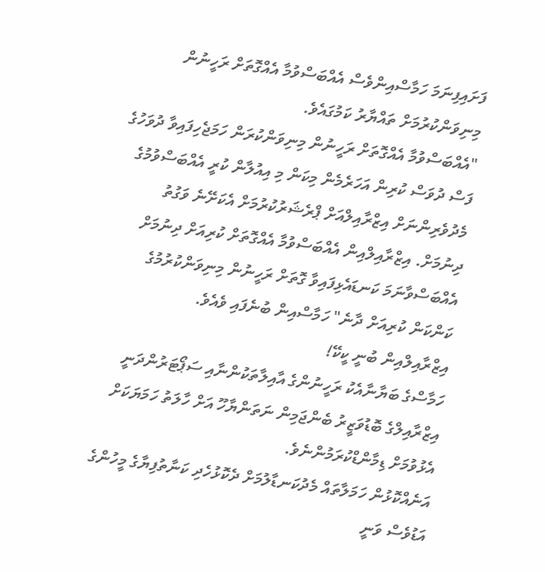ފަށައިފިނަމަ ހަމާސްއިންވެސް އެއްބަސްވުމާ އެއްގޮތަށް ރަހީނުން މިނިވަންކުރުމަށް ތައްޔާރު ކަމުގައެވެ.
"އެއްބަސްވުމާ އެއްގޮތަށް ރަހީނުން މިނިވަންކުރަން ހަމަޖެހިފައިވާ ދުވަހުގެ ފަސް ދުވަސް ކުރިން އަހަރެމެން މިކަން މި އިއުލާން ކުރީ އެއްބަސްވުމުގެ މެދުވެރިންނަށް އިޒްރާއިލްއަށް ޕްރެޝަރުކުރުމަށް އެކަށޭނެ ވަގުތު ދިނުމަށް. އިޒްރާއިލްއިން އެއްބަސްވުމާ އެއްގޮތަށް ކުރިއަށް ދިނުމަށް އެއްބަސްވާނަމަ ކަނޑައެޅިފައިވާ ގޮތަށް ރަހީނުން މިނިވަންކުރުމުގެ ކަންކަން ކުރިއަށް ދާނެ" ހަމާސްއިން ބުނެފައި ވެއެވެ.
އިޒްރާއިލްއިން ބުނީ ކީކޭ!
ހަމާސްގެ ބަޔާނާއެކު ރަހީނުންގެ އާއިލާތަކުންނާއި ސަޕޯޓަރުންދަނީ އިޒްރާއިލްގެ ބޮޑުވަޒީރު ބެންޖަމިން ނަތަންޔާހޫ އަށް ހާލަތު ހަމަޔަކަށް އެޅުވުމަށް ޑިމާންޑްކުރަމުންނެވެ.
އަނެއްކޮޅުން ހަމަލާތައް މެދުކަނޑާލުމަށް ދެކޮޅުހެދި ކަނާތުފިޔާގެ މީހުންގެ އަޑުވެސް ވަނީ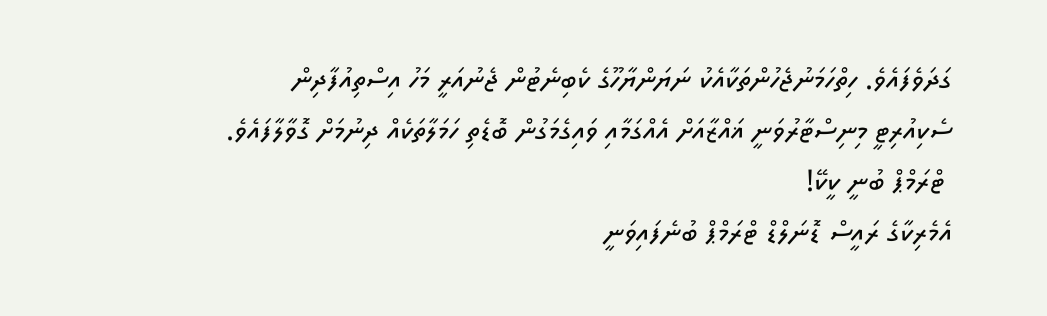ގަދަވެފައެވެ. ހިތްހަމަނުޖެހުންތަކާއެކު ނަޔަންޔާހޫގެ ކެބިނެޓުން ޖެނުއަރީ މަހު އިސްތިއުފާދިން ސެކިއުރިޓީ މިނިސްޓާރުވަނީ ޣައްޒާއަށް އެއްގަމާއި ވައިގެމަގުން ބޮޑެތި ހަމަލާތަކެއް ދިނުމަށް ގޮވާލާފައެވެ.
 ޓްރަމްޕް ބުނީ ކީކޭ!
އެމެރިކާގެ ރައީސް ޑޮނަލްޑް ޓްރަމްޕް ބުނެފައިވަނީ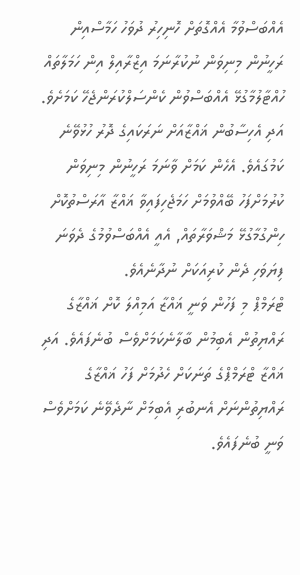އެއްބަސްވުމާ އެއްގޮތަށް ހޮނިހިރު ދުވަހު ހަމާސްއިން ރަހީނުން މިނިވަން ނުކުރާނަމަ އިޒްރާއިލް އިން ހަމަލާތައް ހުއްޓާލުމާގުޅޭ އެއްބަސްވުން ކެންސަލްކުރަންޖެހޭ ކަމަށެވެ. އަދި އެހިސާބުން ޣައްޒާއަށް ނަރަކައިގެ ދޮރު ހުޅުވޭނެ ކަމުގައެވެ. އެހެން ކަމަށް ވާނަމަ ރަހީނުން މިނިވަން ކުރުމަށްފަހު ބޭއްވުމަށް ހަމަޖެހިފައިވާ ޣައްޒާ އާރަސްތުކޮށް ހިންގުމާގުޅޭ މަޝްވަރާތައް, އެއީ އެއްބަސްވުމުގެ ދެވަނަ ފިޔަވަހި ދެން ކުރިއަކަށް ނުދާނެއެވެ.
ޓްރަމްޕް މި ފަހުން ވަނީ ޣައްޒާ އަމިއްލަ ކޮށް ޣައްޒާގެ ރައްޔިތުން އެބިމުން ބާލާނެކަމަށްވެސް ބުނެފައެވެ. އަދި ޣައްޒާ ޓްރަމްޕްގެ ތަނަކަށް ހެދުމަށް ފަހު ޣައްޒާގެ ރައްޔިތުންނަށް އެނބުރި އެބިމަށް ނާދެވޭނެ ކަމަށްވެސް ވަނީ ބުނެފައެވެ.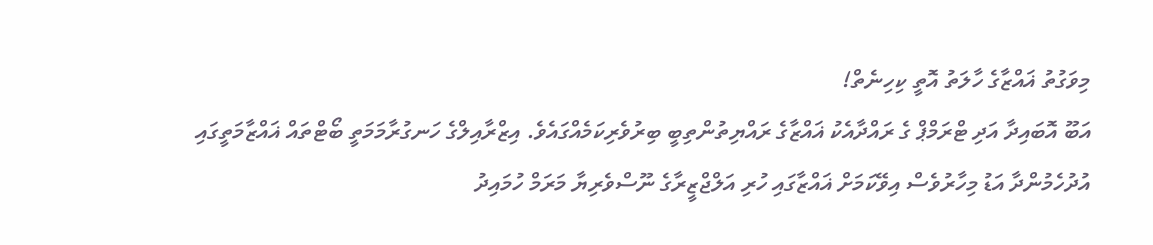މިވަގުތު ޣައްޒާގެ ހާލަތު އޮތީ ކިހިނެތް!
އަބޫ އޮބައިދާ އަދި ޓްރަމްޕް ގެ ރައްދާއެކު ޣައްޒާގެ ރައްޔިތުންތިބީ ބިރުވެރިކަމެއްގައެވެ. އިޒްރާއިލްގެ ހަނގުރާމަމަތީ ބޯޓްތައް ޣައްޒާމަތީގައި އުދުހެމުންދާ އަޑު މިހާރުވެސް އިވޭކަމަށް ޣައްޒާގައި ހުރި އަލްޖްޒީރާގެ ނޫސްވެރިޔާ މަރަމް ހުމައިދު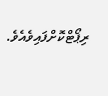ރިޕޯޓްކޮށްފައިވެއެވެ.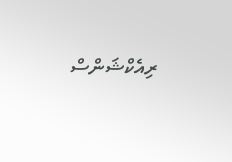ރިއެކްޝަންސް